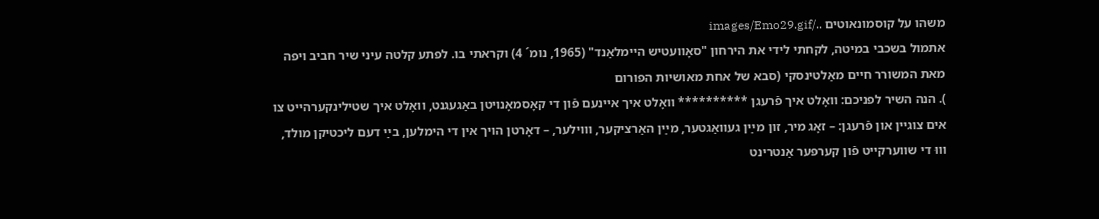משהו על קוסמונאוטים ../images/Emo29.gif
אתמול בשכבי במיטה, לקחתי לידי את הירחון "סאָוועטיש היימלאַנד" (1965, נומ´ 4) וקראתי בו. לפתע קלטה עיני שיר חביב ויפה מאת המשורר חיים מאַלטינסקי (סבא של אחת מאושיות הפורום
). הנה השיר לפניכם: וואָלט איך פֿרעגן ********** וואָלט איך איינעם פֿון די קאָסמאָנויטן באַגעגנט, וואָלט איך שטילינקערהייט צו אים צוגיין און פֿרעגן: – זאָג מיר, זון מײַן געוואַגטער, מײַן האַרציקער, וווילער, – דאָרטן הויך אין די הימלען, בײַ דעם ליכטיקן מולד, וווּ די שווערקייט פֿון קערפּער אַנטרינט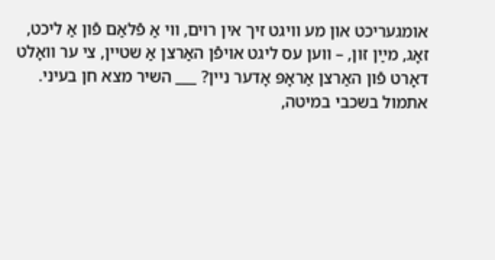אומגעריכט און מע וויגט זיך אין רוים, ווי אַ פֿלאַם פֿון אַ ליכט, זאָג, מײַן זון, – ווען עס ליגט אויפֿן האַרצן אַ שטיין, צי ער וואָלט דאָרט פֿון האַרצן אַראָפּ אָדער ניין? ___ השיר מצא חן בעיני.
אתמול בשכבי במיטה,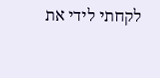לקחתי לידי את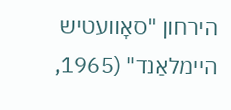הירחון "סאָוועטיש היימלאַנד" (1965,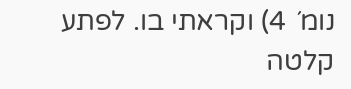נומ´ 4) וקראתי בו. לפתע קלטה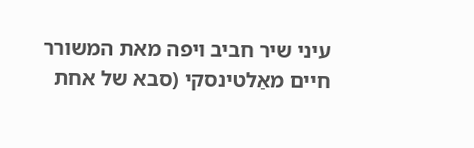עיני שיר חביב ויפה מאת המשורר חיים מאַלטינסקי (סבא של אחת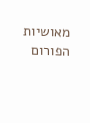מאושיות הפורום